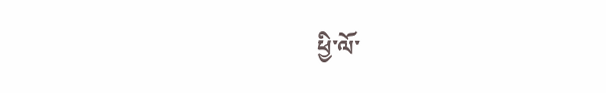ཕྱི་ལོ་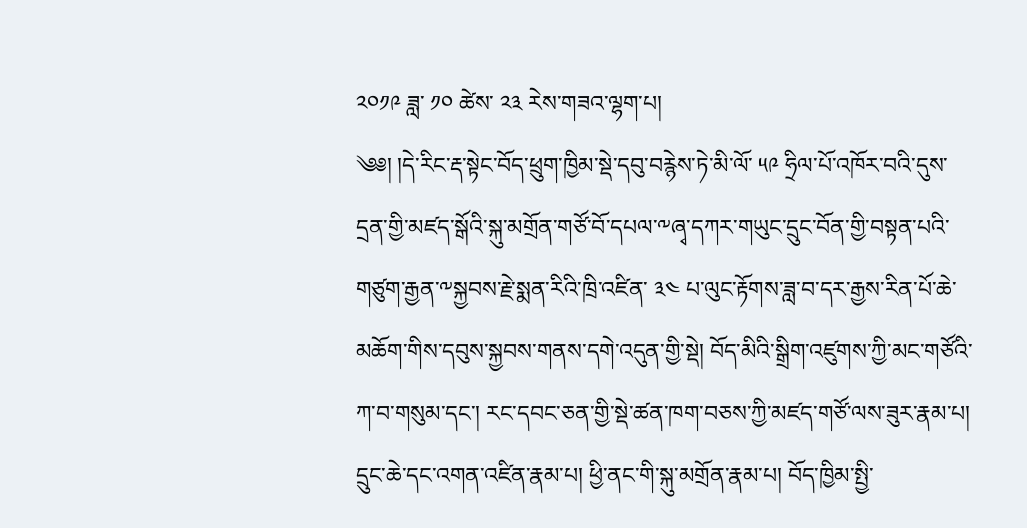༢༠༡༩ ཟླ་ ༡༠ ཚེས་ ༢༣ རེས་གཟའ་ལྷག་པ།
༄༅། །དེ་རིང་རྡ་སྟེང་བོད་ཕྲུག་ཁྱིམ་སྡེ་དབུ་བརྙེས་ཏེ་མི་ལོ་ ༥༩ ཧྲིལ་པོ་འཁོར་བའི་དུས་དྲན་གྱི་མཛད་སྒོའི་སྐུ་མགྲོན་གཙོ་བོ་དཔལ་༸ཞྭ་དཀར་གཡུང་དྲུང་བོན་གྱི་བསྟན་པའི་གཙུག་རྒྱན་༸སྐྱབས་རྗེ་སྨན་རིའི་ཁྲི་འཛིན་ ༣༤ པ་ལུང་རྟོགས་ཟླ་བ་དར་རྒྱས་རིན་པོ་ཆེ་མཆོག་གིས་དབུས་སྐྱབས་གནས་དགེ་འདུན་གྱི་སྡེ། བོད་མིའི་སྒྲིག་འཛུགས་ཀྱི་མང་གཙོའི་ཀ་བ་གསུམ་དང་། རང་དབང་ཅན་གྱི་སྡེ་ཚན་ཁག་བཅས་ཀྱི་མཛད་གཙོ་ལས་ཟུར་རྣམ་པ། དྲུང་ཆེ་དང་འགན་འཛིན་རྣམ་པ། ཕྱི་ནང་གི་སྐུ་མགྲོན་རྣམ་པ། བོད་ཁྱིམ་སྤྱི་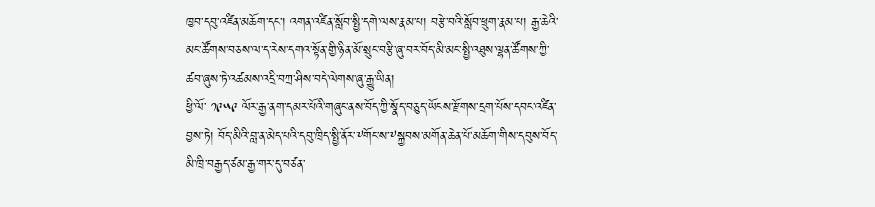ཁྱབ་དབུ་འཛིན་མཆོག་དང་། འགན་འཛིན་སློབ་སྤྱི་དགེ་ལས་རྣམ་པ། བརྩེ་བའི་སློབ་ཕྲུག་རྣམ་པ། རྒྱ་ཆེའི་མང་ཚོགས་བཅས་ལ་ད་རེས་དགའ་སྟོན་གྱི་ཉིན་མོ་སྲུང་བརྩི་ཞུ་བར་བོད་མི་མང་སྤྱི་འཐུས་ལྷན་ཚོགས་ཀྱི་ཚབ་ཞུས་ཏེ་འཚམས་འདྲི་བཀྲ་ཤིས་བདེ་ལེགས་ཞུ་རྒྱུ་ཡིན།
ཕྱི་ལོ་ ༡༩༥༩ ལོར་རྒྱ་ནག་དམར་པོའི་གཞུང་ནས་བོད་ཀྱི་སྣོད་བཅུད་ཡོངས་རྫོགས་དྲག་པོས་དབང་འཛིན་བྱས་ཏེ། བོད་མིའི་བླ་ན་མེད་པའི་དབུ་ཁྲིད་སྤྱི་ནོར་༸གོང་ས་༸སྐྱབས་མགོན་ཆེན་པོ་མཆོག་གིས་དབུས་བོད་མི་ཁྲི་བརྒྱད་ཙམ་རྒྱ་གར་དུ་བཙན་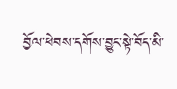བྱོལ་ཕེབས་དགོས་བྱུང་སྟེ་བོད་མི་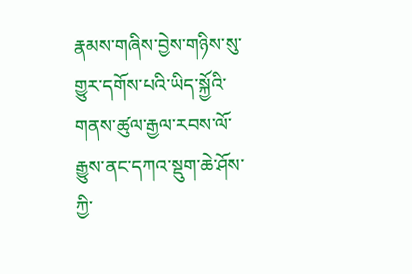རྣམས་གཞིས་བྱེས་གཉིས་སུ་གྱུར་དགོས་པའི་ཡིད་སྐྱོའི་གནས་ཚུལ་རྒྱལ་རབས་ལོ་རྒྱུས་ནང་དཀའ་སྡུག་ཆེ་ཤོས་ཀྱི་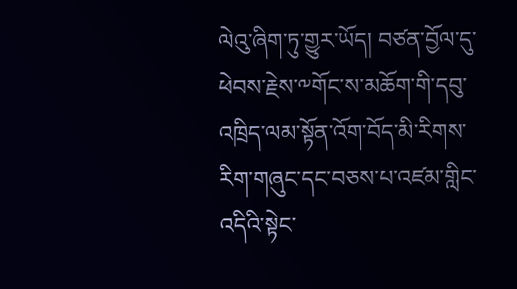ལེའུ་ཞིག་ཏུ་གྱུར་ཡོད། བཙན་བྱོལ་དུ་ཕེབས་རྗེས་༸གོང་ས་མཆོག་གི་དབུ་འཁྲིད་ལམ་སྟོན་འོག་བོད་མི་རིགས་རིག་གཞུང་དང་བཅས་པ་འཛམ་གླིང་འདིའི་སྟེང་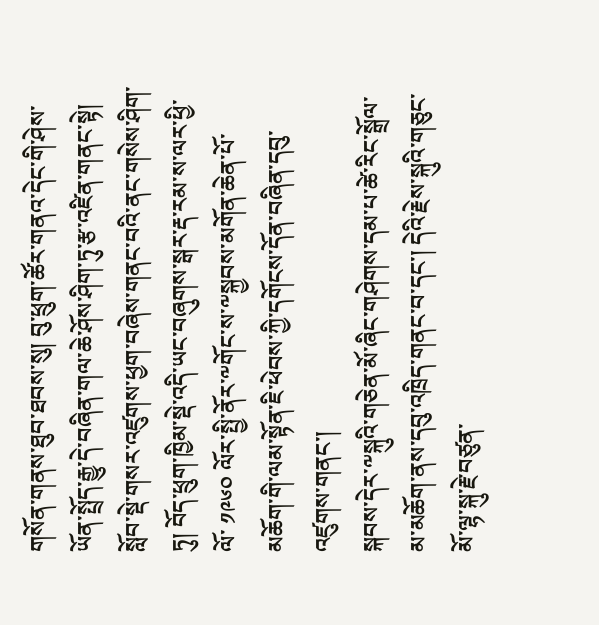གསོན་གནས་ཐུབ་ཐབས་སུ། བུ་ཕྲུག་ཚོར་གནའ་དེང་གི་ཤེས་ཡོན་སྤྲོད་རྒྱུ་དེ་བཞིན་གལ་ཆེ་ཤོས་ཤིག་ཏུ་རྩ་འཛིན་གནང་སྟེ། སློབ་སྡེ་གསར་འཛུགས་ཕྱག་བཞེས་གནང་བའི་ནང་གསེས་ཤིག་ཏུ། བོད་ཕྲུག་ཁྱིམ་སྡེ་འདི་ཡང་བཞུགས་སྒར་རྡ་རམ་ས་ལར་ཕྱི་ལོ་ ༡༩༦༠ ལོར་སྤྱི་ནོར་༸གོང་ས་༸སྐྱབས་མགོན་ཆེན་པོ་མཆོག་གི་ལམ་སྟོན་ཇི་ཕེབས་ཀྱི་དགོངས་དོན་བཞིན་དབུ་འཛུགས་གནང་།
སྐབས་དེར་༸སྐུའི་གཅེན་མོ་ཞིང་གཤེགས་དམ་པ་ཚེ་རིང་སྒྲོལ་མ་མཆོག་ནས་དབུ་འཁྲིད་གནང་བ་དང་། དེའི་རྗེས་སྐུའི་གཅུང་མོ་ལྷ་སྐུ་རྗེ་བཙུན་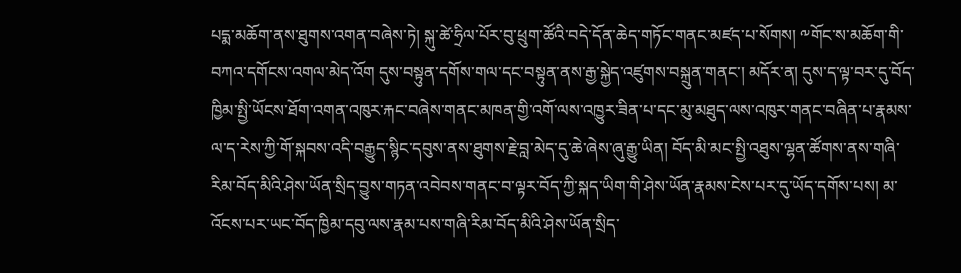པདྨ་མཆོག་ནས་ཐུགས་འགན་བཞེས་ཏེ། སྐུ་ཚེ་ཧྲིལ་པོར་བུ་ཕྲུག་ཚོའི་བདེ་དོན་ཆེད་གཏོང་གནང་མཛད་པ་སོགས། ༸གོང་ས་མཆོག་གི་བཀའ་དགོངས་འགལ་མེད་འོག དུས་བསྟུན་དགོས་གལ་དང་བསྟུན་ནས་རྒྱ་སྐྱེད་འཛུགས་བསྐྲུན་གནང་། མདོར་ན། དུས་ད་ལྟ་བར་དུ་བོད་ཁྱིམ་སྤྱི་ཡོངས་ཐོག་འགན་འཁུར་རྐང་བཞེས་གནང་མཁན་གྱི་འགོ་ལས་འཁྱུར་ཟིན་པ་དང་མུ་མཐུད་ལས་འཁུར་གནང་བཞིན་པ་རྣམས་ལ་ད་རེས་ཀྱི་གོ་སྐབས་འདི་བརྒྱུད་སྙིང་དབུས་ནས་ཐུགས་རྗེ་བླ་མེད་དུ་ཆེ་ཞེས་ཞུ་རྒྱུ་ཡིན། བོད་མི་མང་སྤྱི་འཐུས་ལྷན་ཚོགས་ནས་གཞི་རིམ་བོད་མིའི་ཤེས་ཡོན་སྲིད་བྱུས་གཏན་འབེབས་གནང་བ་ལྟར་བོད་ཀྱི་སྐད་ཡིག་གི་ཤེས་ཡོན་རྣམས་ངེས་པར་དུ་ཡོད་དགོས་པས། མ་འོངས་པར་ཡང་བོད་ཁྱིམ་དབུ་ལས་རྣམ་པས་གཞི་རིམ་བོད་མིའི་ཤེས་ཡོན་སྲིད་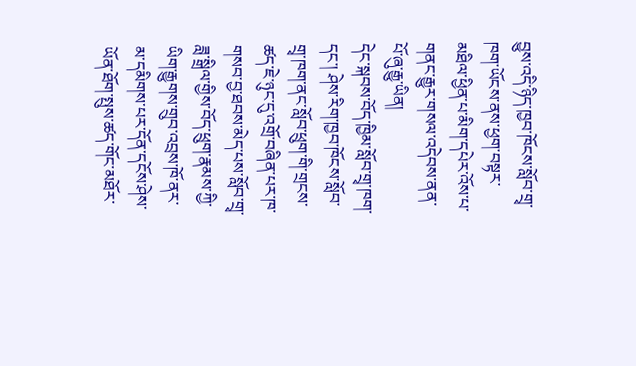བྱུས་འདི་ཉིད་ཁྱབ་ཁོངས་སློབ་གྲྭ་ཁག་ཡོངས་ནས་ཕྱག་བསྟར་མཐིལ་ཕྱིན་པ་མིག་དཔེར་འོས་པ་གནང་རྒྱུར་གསལ་འདེབས་ནན་པོ་ཞུ་རྒྱུ་ཡིན།
དེང་སྐབས་བོད་ཁྱིམ་སློབ་གྲྭ་ཁག་དང་། ཤེས་རིག་ཁྱབ་ཁོངས་སློབ་གྲྭ་ཁག་ནང་སློབ་ཕྲུག་གི་གྲངས་ཚད་ཇེ་ཉུང་དུ་འགྲོ་བཞིན་པར་ཁ་གསབ་བྱ་ཐབས་མེད་པས་སློབ་གྲྭ་ཟླ་སྒྲིལ་གྱིས་བོད་ཕྲུག་རྣམས་ཀྱི་ཡིག་རྒྱུགས་གྲུབ་འབྲས་ཁོ་ནར་མ་དམིགས་པར་དོན་དངོས་ཤེས་ཡོན་ཐོག་སྤུས་ཚད་གོང་མཐོར་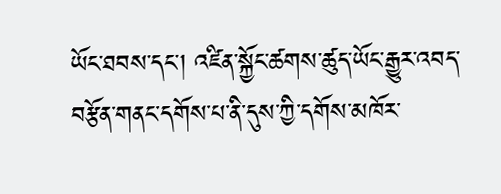ཡོང་ཐབས་དང་། འཛིན་སྐྱོང་ཚགས་ཚུད་ཡོང་རྒྱུར་འབད་བརྩོན་གནང་དགོས་པ་ནི་དུས་ཀྱི་དགོས་མཁོར་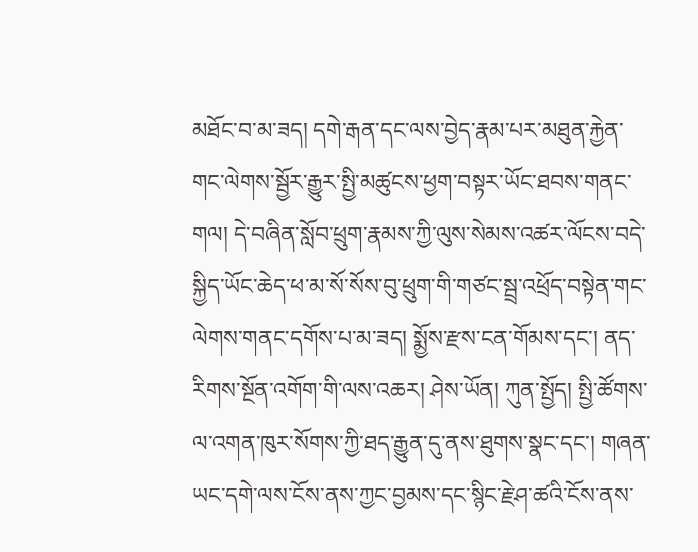མཐོང་བ་མ་ཟད། དགེ་རྒན་དང་ལས་བྱེད་རྣམ་པར་མཐུན་རྐྱེན་གང་ལེགས་སྦྱོར་རྒྱུར་སྤྱི་མཚུངས་ཕྱག་བསྟར་ཡོང་ཐབས་གནང་གལ། དེ་བཞིན་སློབ་ཕྲུག་རྣམས་ཀྱི་ལུས་སེམས་འཚར་ལོངས་བདེ་སྐྱིད་ཡོང་ཆེད་ཕ་མ་སོ་སོས་བུ་ཕྲུག་གི་གཙང་སྦྲ་འཕྲོད་བསྟེན་གང་ལེགས་གནང་དགོས་པ་མ་ཟད། སྨྱོས་རྫས་ངན་གོམས་དང་། ནད་རིགས་སྔོན་འགོག་གི་ལས་འཆར། ཤེས་ཡོན། ཀུན་སྤྱོད། སྤྱི་ཚོགས་ལ་འགན་ཁུར་སོགས་ཀྱི་ཐད་རྒྱུན་དུ་ནས་ཐུགས་སྣང་དང་། གཞན་ཡང་དགེ་ལས་ངོས་ནས་ཀྱང་བྱམས་དང་སྙིང་རྗེ་ཤ་ཚའི་ངོས་ནས་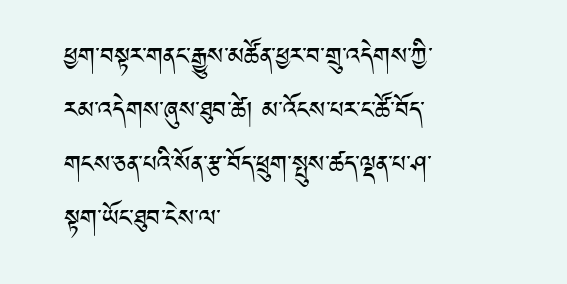ཕྱག་བསྟར་གནང་རྒྱུས་མཚོན་ཕྱར་བ་གྲུ་འདེགས་ཀྱི་རམ་འདེགས་ཞུས་ཐུབ་ཚེ། མ་འོངས་པར་ང་ཚོ་བོད་གངས་ཅན་པའི་སོན་རྩ་བོད་ཕྲུག་སྤུས་ཚད་ལྡན་པ་ཤ་སྟག་ཡོང་ཐུབ་ངེས་ལ་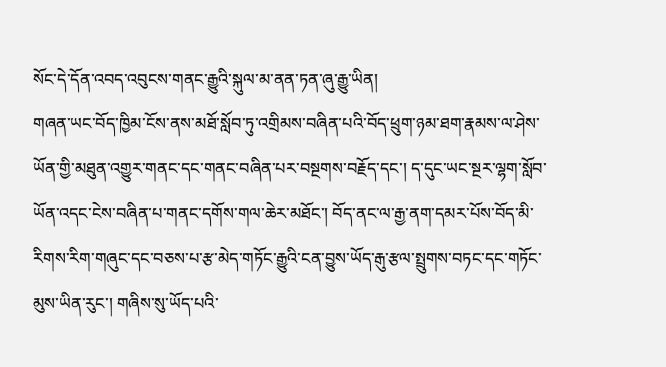སོང་དེ་དོན་འབད་འབུངས་གནང་རྒྱུའི་སྐུལ་མ་ནན་ཏན་ཞུ་རྒྱུ་ཡིན།
གཞན་ཡང་བོད་ཁྱིམ་ངོས་ནས་མཐོ་སློབ་ཏུ་འགྲིམས་བཞིན་པའི་བོད་ཕྲུག་ཉམ་ཐག་རྣམས་ལ་ཤེས་ཡོན་གྱི་མཐུན་འགྱུར་གནང་དང་གནང་བཞིན་པར་བསྔགས་བརྗོད་དང་། ད་དུང་ཡང་སྔར་ལྷག་སློབ་ཡོན་འདང་ངེས་བཞིན་པ་གནང་དགོས་གལ་ཆེར་མཐོང་། བོད་ནང་ལ་རྒྱ་ནག་དམར་པོས་བོད་མི་རིགས་རིག་གཞུང་དང་བཅས་པ་རྩ་མེད་གཏོང་རྒྱུའི་ངན་བྱུས་ཡོད་རྒུ་རྩལ་སྤྲུགས་བཏང་དང་གཏོང་མུས་ཡིན་རུང་། གཞིས་སུ་ཡོད་པའི་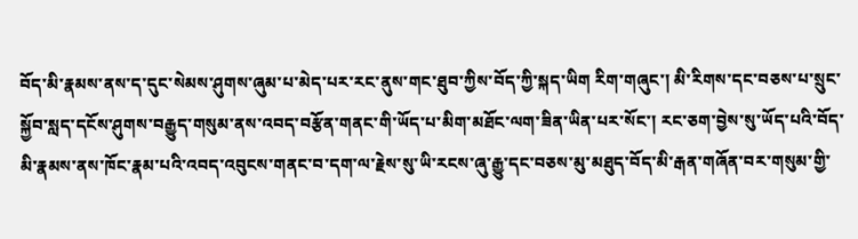བོད་མི་རྣམས་ནས་ད་དུང་སེམས་ཤུགས་ཞུམ་པ་མེད་པར་རང་ནུས་གང་ཐུབ་ཀྱིས་བོད་ཀྱི་སྐད་ཡིག རིག་གཞུང་། མི་རིགས་དང་བཅས་པ་སྲུང་སྐྱོབ་སླད་དངོས་ཤུགས་བརྒྱུད་གསུམ་ནས་འབད་བརྩོན་གནང་གི་ཡོད་པ་མིག་མཐོང་ལག་ཟིན་ཡིན་པར་སོང་། རང་ཅག་བྱེས་སུ་ཡོད་པའི་བོད་མི་རྣམས་ནས་ཁོང་རྣམ་པའི་འབད་འབུངས་གནང་བ་དག་ལ་རྗེས་སུ་ཡི་རངས་ཞུ་རྒྱུ་དང་བཅས་མུ་མཐུད་བོད་མི་རྒན་གཞོན་བར་གསུམ་གྱི་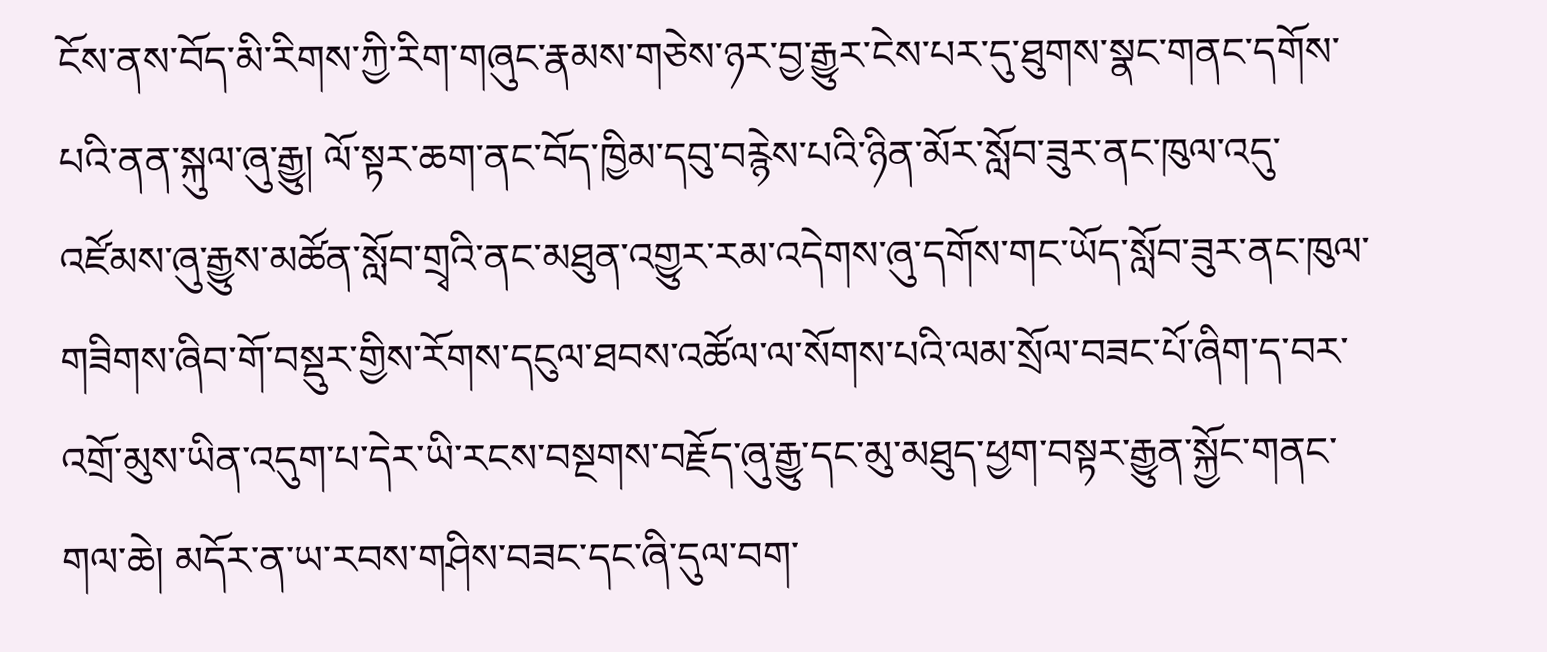ངོས་ནས་བོད་མི་རིགས་ཀྱི་རིག་གཞུང་རྣམས་གཅེས་ཉར་བྱ་རྒྱུར་ངེས་པར་དུ་ཐུགས་སྣང་གནང་དགོས་པའི་ནན་སྐུལ་ཞུ་རྒྱུ། ལོ་སྟར་ཆག་ནང་བོད་ཁྱིམ་དབུ་བརྙེས་པའི་ཉིན་མོར་སློབ་ཟུར་ནང་ཁུལ་འདུ་འཛོམས་ཞུ་རྒྱུས་མཚོན་སློབ་གྲྭའི་ནང་མཐུན་འགྱུར་རམ་འདེགས་ཞུ་དགོས་གང་ཡོད་སློབ་ཟུར་ནང་ཁུལ་གཟིགས་ཞིབ་གོ་བསྡུར་གྱིས་རོགས་དངུལ་ཐབས་འཚོལ་ལ་སོགས་པའི་ལམ་སྲོལ་བཟང་པོ་ཞིག་ད་བར་འགྲོ་མུས་ཡིན་འདུག་པ་དེར་ཡི་རངས་བསྔགས་བརྗོད་ཞུ་རྒྱུ་དང་མུ་མཐུད་ཕྱག་བསྟར་རྒྱུན་སྐྱོང་གནང་གལ་ཆེ། མདོར་ན་ཡ་རབས་གཤིས་བཟང་དང་ཞི་དུལ་བག་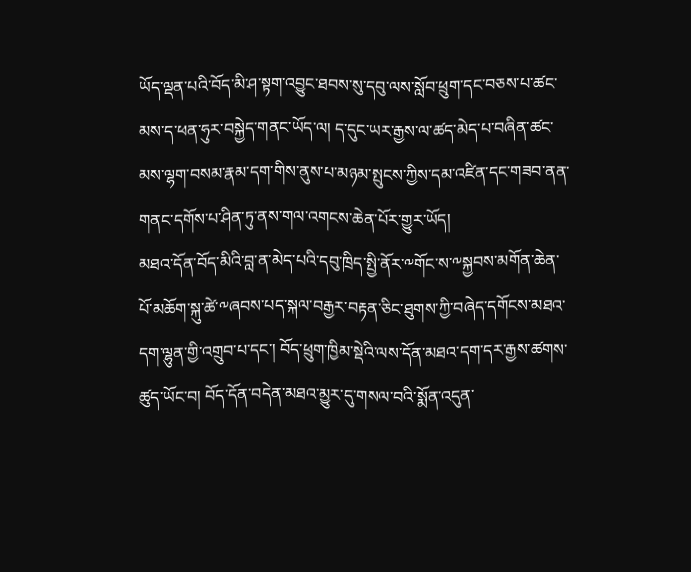ཡོད་ལྡན་པའི་བོད་མི་ཤ་སྟག་འབྱུང་ཐབས་སུ་དབུ་ལས་སློབ་ཕྲུག་དང་བཅས་པ་ཚང་མས་ད་ཕན་ཧུར་བསྐྱེད་གནང་ཡོད་ལ། ད་དུང་ཡར་རྒྱས་ལ་ཚད་མེད་པ་བཞིན་ཚང་མས་ལྷག་བསམ་རྣམ་དག་གིས་ནུས་པ་མཉམ་སྤུངས་ཀྱིས་དམ་འཛིན་དང་གཟབ་ནན་གནང་དགོས་པ་ཤིན་ཏུ་ནས་གལ་འགངས་ཆེན་པོར་གྱུར་ཡོད།
མཐའ་དོན་བོད་མིའི་བླ་ན་མེད་པའི་དབུ་ཁྲིད་སྤྱི་ནོར་༸གོང་ས་༸སྐྱབས་མགོན་ཆེན་པོ་མཆོག་སྐུ་ཚེ་༸ཞབས་པད་སྐལ་བརྒྱར་བརྟན་ཅིང་ཐུགས་ཀྱི་བཞེད་དགོངས་མཐའ་དག་ལྷུན་གྱི་འགྲུབ་པ་དང་། བོད་ཕྲུག་ཁྱིམ་སྡེའི་ལས་དོན་མཐའ་དག་དར་རྒྱས་ཚགས་ཚུད་ཡོང་བ། བོད་དོན་བདེན་མཐའ་མྱུར་དུ་གསལ་བའི་སྨོན་འདུན་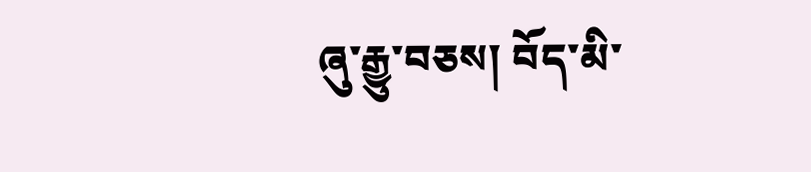ཞུ་རྒྱུ་བཅས། བོད་མི་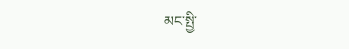མང་སྤྱི་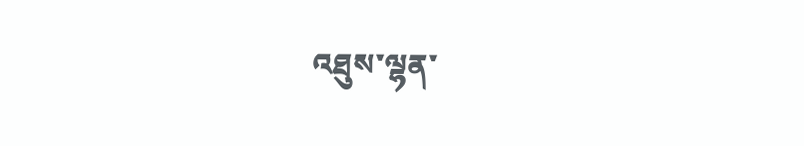འཐུས་ལྷན་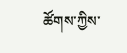ཚོགས་ཀྱིས་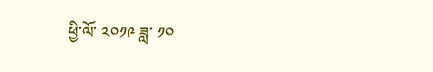ཕྱི་ལོ་ ༢༠༡༩ ཟླ་ ༡༠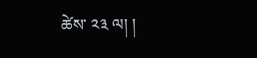ཚེས་ ༢༣ ལ། །